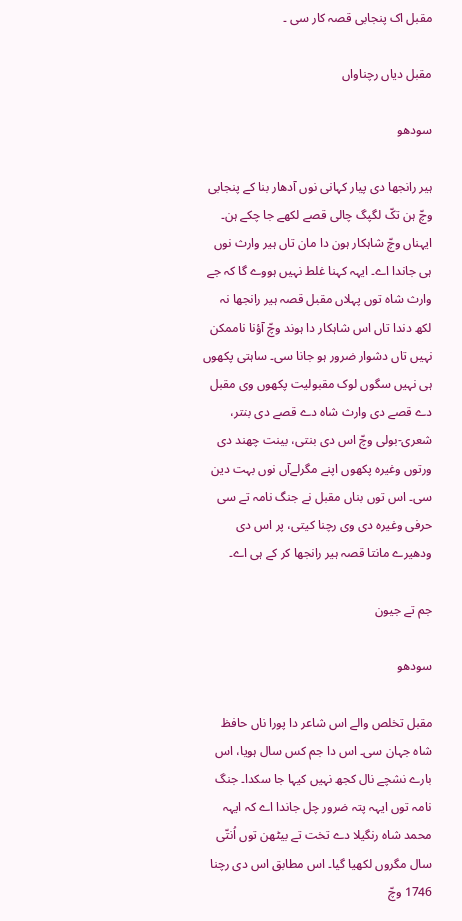مقبل اک پنجابی قصہ کار سی ۔

مقبل دیاں رچناواں

سودھو

ہیر رانجھا دی پیار کہانی نوں آدھار بنا کے پنجابی وچّ ہن تکّ لگپگ چالی قصے لکھے جا چکے ہن۔ ایہناں وچّ شاہکار ہون دا مان تاں ہیر وارث نوں ہی جاندا اے۔ ایہہ کہنا غلط نہیں ہووے گا کہ جے وارث شاہ توں پہلاں مقبل قصہ ہیر رانجھا نہ لکھ دندا تاں اس شاہکار دا ہوند وچّ آؤنا ناممکن نہیں تاں دشوار ضرور ہو جانا سی۔ ساہتی پکھوں ہی نہیں سگوں لوک مقبولیت پکھوں وی مقبل دے قصے دی وارث شاہ دے قصے دی بنتر، شعری-بولی وچّ اس دی بنتی، بینت چھند دی ورتوں وغیرہ پکھوں اپنے مگرلےآں نوں بہت دین سی۔ اس توں بناں مقبل نے جنگ نامہ تے سی حرفی وغیرہ دی وی رچنا کیتی، پر اس دی ودھیرے مانتا قصہ ہیر رانجھا کر کے ہی اے۔

جم تے جیون

سودھو

مقبل تخلص والے اس شاعر دا پورا ناں حافظ شاہ جہان سی۔ اس دا جم کس سال ہویا، اس بارے نشچے نال کجھ نہیں کیہا جا سکدا۔ جنگ نامہ توں ایہہ پتہ ضرور چل جاندا اے کہ ایہہ محمد شاہ رنگیلا دے تخت تے بیٹھن توں اُنتّی سال مگروں لکھیا گیا۔ اس مطابق اس دی رچنا 1746 وچّ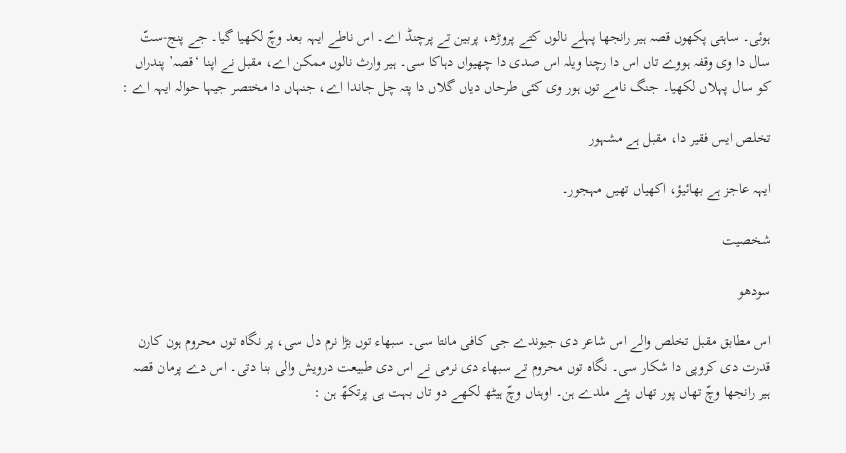ہوئی۔ ساہتی پکھوں قصہ ہیر رانجھا پہلے نالوں کتے پروڑھ، پربین تے پرچنڈ اے۔ اس ناطے ایہہ بعد وچّ لکھیا گیا۔ جے پنج-ستّ سال دا وی وقفہ ہووے تاں اس دا رچنا ویلہ اس صدی دا چھیواں دہاکا سی۔ ہیر وارث نالوں ممکن اے، مقبل نے اپنا ‘قصہ’ پندراں کو سال پہلاں لکھیا۔ جنگ نامے توں ہور وی کئی طرحاں دیاں گلاں دا پتہ چل جاندا اے، جنہاں دا مختصر جیہا حوالہ ایہہ اے :

تخلص ایس فقیر دا، مقبل ہے مشہور

ایہہ عاجز ہے بھائیؤ، اکھیاں تھیں مہجور۔

شخصیت

سودھو

اس مطابق مقبل تخلص والے اس شاعر دی جیوندے جی کافی مانتا سی۔ سبھاء توں بڑا نرم دل سی، پر نگاہ توں محروم ہون کارن قدرت دی کروپی دا شکار سی۔ نگاہ توں محروم تے سبھاء دی نرمی نے اس دی طبیعت درویش والی بنا دتی۔ اس دے پرمان قصہ ہیر رانجھا وچّ تھاں پور تھاں پئے ملدے ہن۔ اوہناں وچّ ہیٹھ لکھے دو تاں بہت ہی پرتکھّ ہن :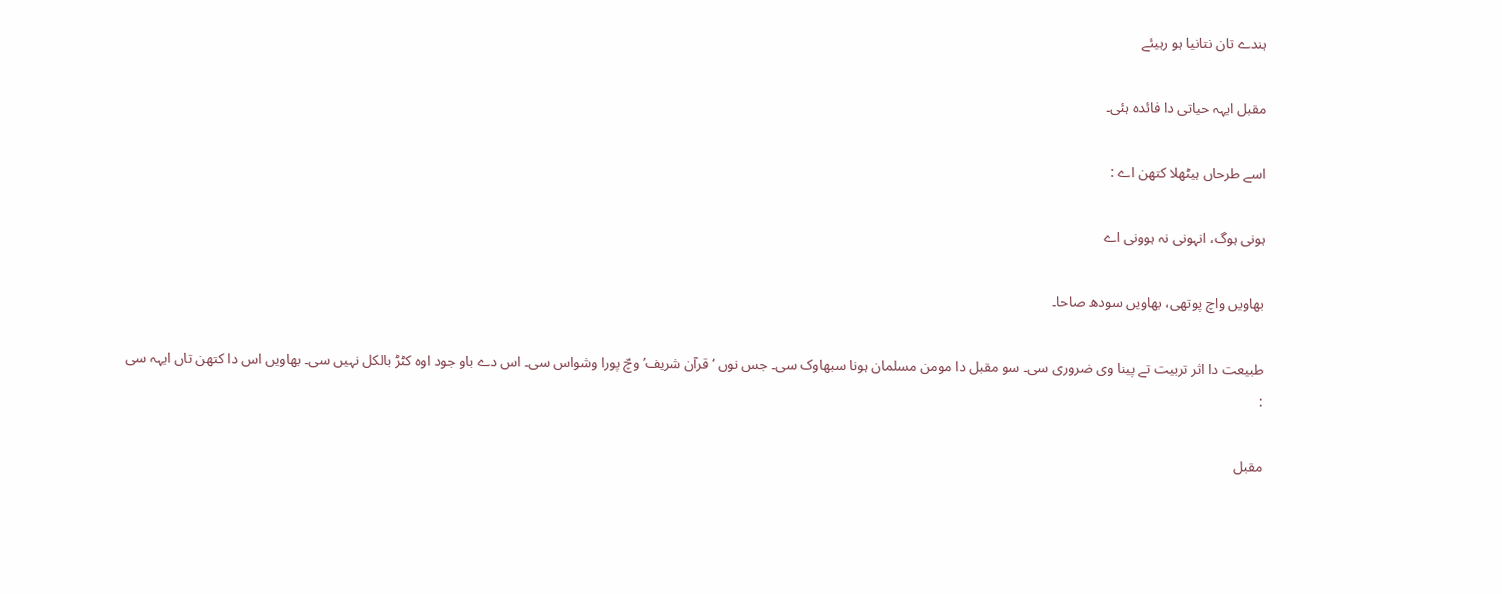ہندے تان نتانیا ہو رہیئے

مقبل ایہہ حیاتی دا فائدہ ہئی۔

اسے طرحاں ہیٹھلا کتھن اے :

ہونی ہوگ، انہونی نہ ہوونی اے

بھاویں واچ پوتھی، بھاویں سودھ صاحا۔

طبیعت دا اثر تربیت تے پینا وی ضروری سی۔ سو مقبل دا مومن مسلمان ہونا سبھاوک سی۔ جس نوں ‘قرآن شریف’ وچّ پورا وشواس سی۔ اس دے باو جود اوہ کٹڑ بالکل نہیں سی۔ بھاویں اس دا کتھن تاں ایہہ سی :

مقبل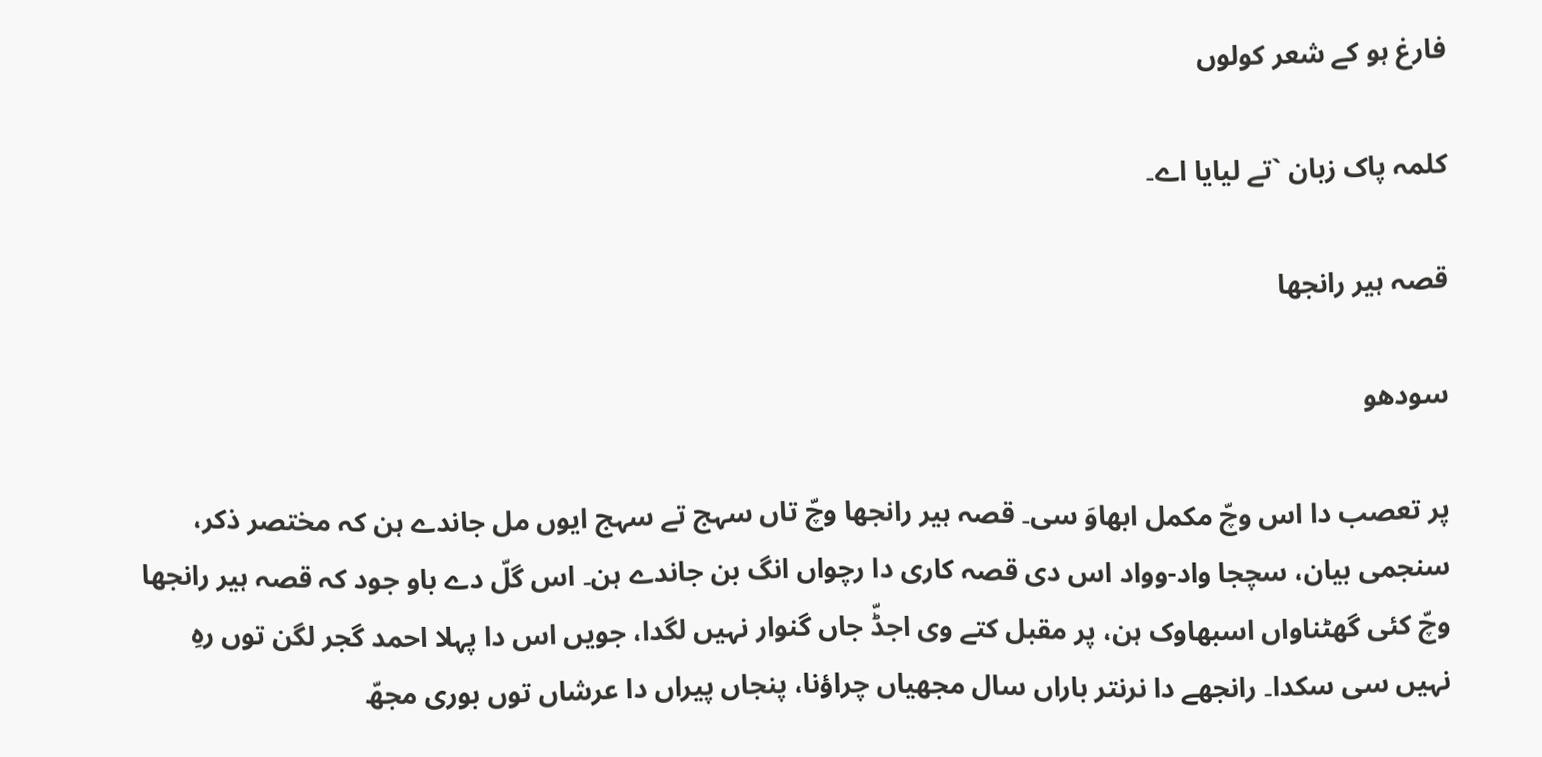فارغ ہو کے شعر کولوں

کلمہ پاک زبان `تے لیایا اے۔

قصہ ہیر رانجھا

سودھو

پر تعصب دا اس وچّ مکمل ابھاوَ سی۔ قصہ ہیر رانجھا وچّ تاں سہج تے سہج ایوں مل جاندے ہن کہ مختصر ذکر، سنجمی بیان، سچجا واد-وواد اس دی قصہ کاری دا رچواں انگ بن جاندے ہن۔ اس گلّ دے باو جود کہ قصہ ہیر رانجھا وچّ کئی گھٹناواں اسبھاوک ہن، پر مقبل کتے وی اجڈّ جاں گنوار نہیں لگدا، جویں اس دا پہلا احمد گجر لگن توں رہِ نہیں سی سکدا۔ رانجھے دا نرنتر باراں سال مجھیاں چراؤنا، پنجاں پیراں دا عرشاں توں بوری مجھّ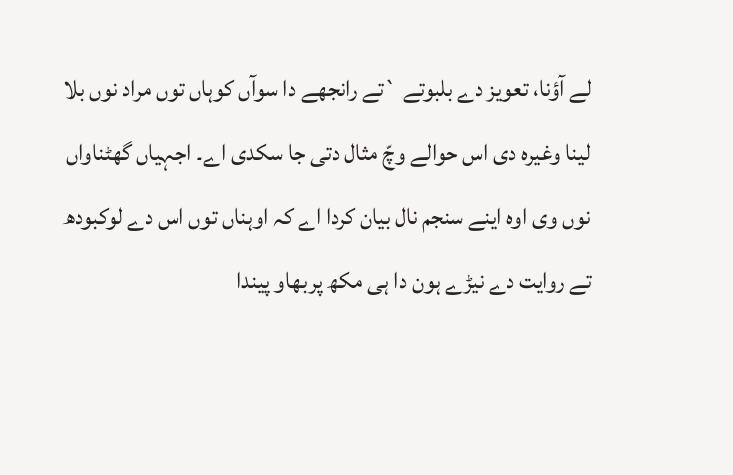لے آؤنا، تعویز دے بلبوتے `تے رانجھے دا سوآں کوہاں توں مراد نوں بلا لینا وغیرہ دی اس حوالے وچّ مثال دتی جا سکدی اے۔ اجہیاں گھٹناواں نوں وی اوہ اینے سنجم نال بیان کردا اے کہ اوہناں توں اس دے لوکبودھ تے روایت دے نیڑے ہون دا ہی مکھ پربھاو پیندا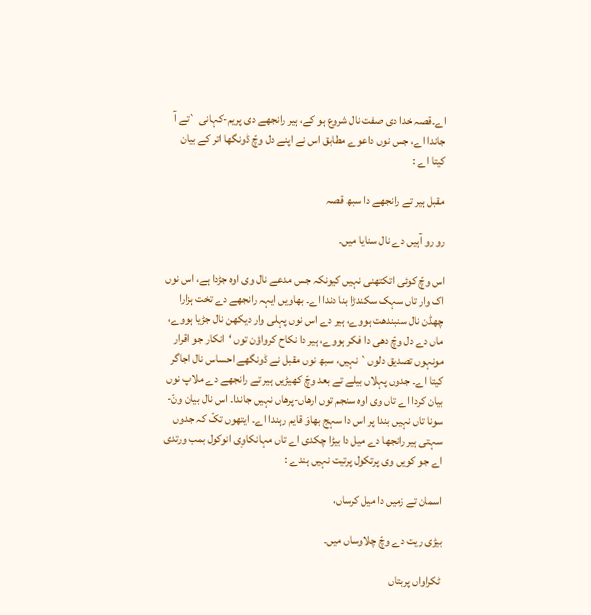اے۔قصہ خدا دی صفت نال شروع ہو کے، ہیر رانجھے دی پریم-کہانی `تے آ جاندا اے، جس نوں داعوے مطابق اس نے اپنے دل وچّ ڈونگھا اتر کے بیان کیتا اے :

مقبل ہیر تے رانجھے دا سبھ قصہ

رو رو آہیں دے نال سنایا میں۔

اس وچّ کوئی اتکتھنی نہیں کیونکہ جس مدعے نال وی اوہ جڑدا ہے، اس نوں اک وار تاں سہک سکندڑا بنا دندا اے۔ بھاویں ایہہ رانجھے دے تخت ہزارا چھڈن نال سنبندھت ہووے، ہیر دے اس نوں پہلی وار دیکھن نال جڑیا ہووے، ماں دے دل وچّ دھی دا فکر ہووے، ہیر دا نکاح کرواؤن توں ‘انکار جو اقرار مونہوں تصدیق دلوں` نہیں، سبھ نوں مقبل نے ڈونگھے احساس نال اجاگر کیتا اے۔ جدوں پہلاں بیلے تے بعد وچّ کھیڑیں ہیر تے رانجھے دے ملاپ نوں بیان کردا اے تاں وی اوہ سنجم توں ارھاں-پرھاں نہیں جاندا۔ اس نال بیان ونّ-سونا تاں نہیں بندا پر اس دا سہج بھاوَ قایم رہندا اے۔ ایتھوں تکّ کہ جدوں سہتی ہیر رانجھا دے میل دا بیڑا چکدی اے تاں مہانکاوِی انوکول بمب ورتدی اے جو کویں وی پرتکول پرتیت نہیں ہندے :

اسمان تے زمیں دا میل کرساں،

بیڑی ریت دے وچّ چلاوساں میں۔

ٹکراواں پربتاں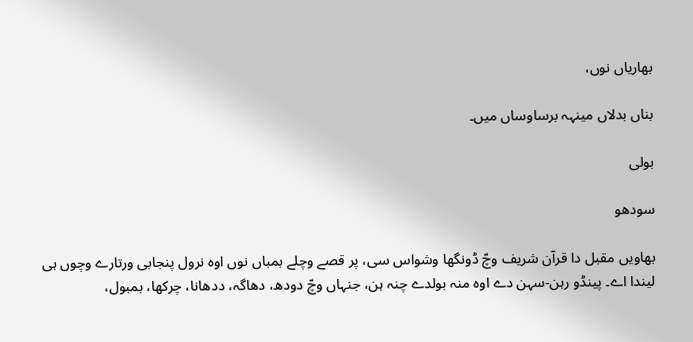بھاریاں نوں،

بناں بدلاں مینہہ برساوساں میں۔

بولی

سودھو

بھاویں مقبل دا قرآن شریف وچّ ڈونگھا وشواس سی، پر قصے وچلے بمباں نوں اوہ نرول پنجابی ورتارے وچوں ہی لیندا اے۔ پینڈو رہن-سہن دے اوہ منہ بولدے چنہ ہن، جنہاں وچّ دودھ، دھاگہ، ددھانا، چرکھا، بمبول،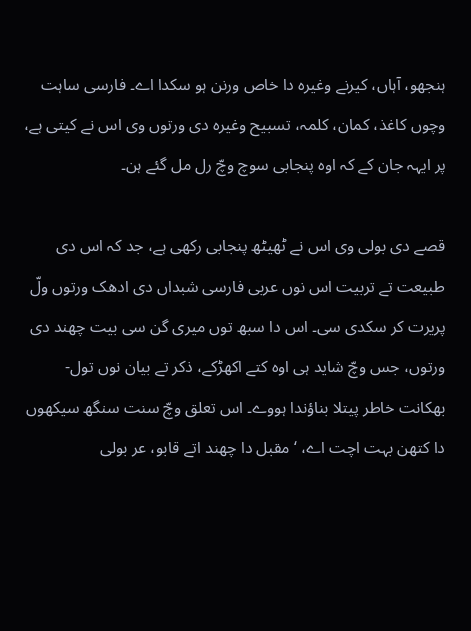ہنجھو، آہاں، کیرنے وغیرہ دا خاص ورنن ہو سکدا اے۔ فارسی ساہت وچوں کاغذ، کمان، کلمہ، تسبیح وغیرہ دی ورتوں وی اس نے کیتی ہے، پر ایہہ جان کے کہ اوہ پنجابی سوچ وچّ رل مل گئے ہن۔

قصے دی بولی وی اس نے ٹھیٹھ پنجابی رکھی ہے، جد کہ اس دی طبیعت تے تربیت اس نوں عربی فارسی شبداں دی ادھک ورتوں ولّ پریرت کر سکدی سی۔ اس دا سبھ توں میری گن سی بیت چھند دی ورتوں، جس وچّ شاید ہی اوہ کتے اکھڑکے، ذکر تے بیان نوں تول-بھکانت خاطر پیتلا بناؤندا ہووے۔ اس تعلق وچّ سنت سنگھ سیکھوں دا کتھن بہت اچت اے، ‘مقبل دا چھند اتے قابو، عر بولی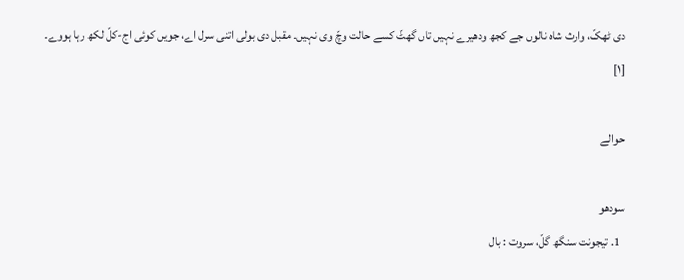دی ٹھکّ، وارث شاہ نالوں جے کجھ ودھیرے نہیں تاں گھٹّ کسے حالت وچّ وی نہیں۔ مقبل دی بولی اتنی سرل اے، جویں کوئی اج-کلّ لکھ رہا ہووے۔ [۱]

حوالے

سودھو
  1. تیجونت سنگھ گلّ، سروت : بال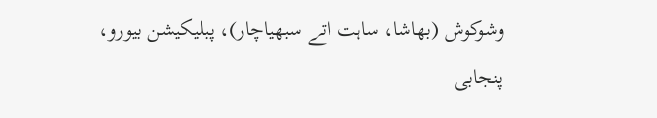وشوکوش (بھاشا، ساہت اتے سبھیاچار)، پبلیکیشن بیورو، پنجابی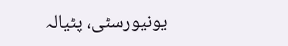یونیورسٹی، پٹیالہ